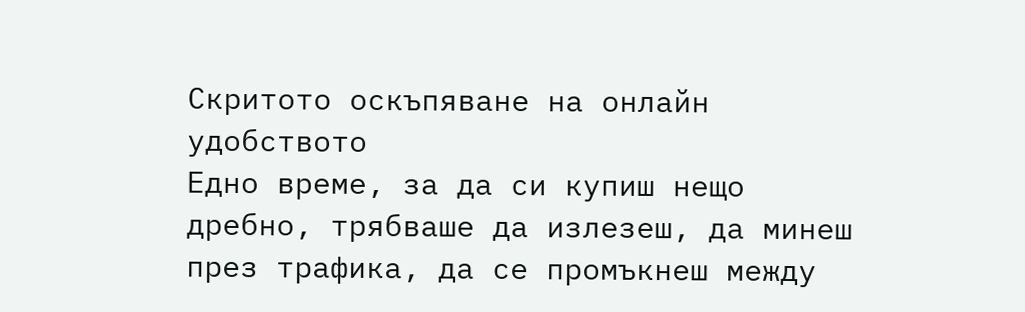Скритото оскъпяване на онлайн удобството
Едно време, за да си купиш нещо дребно, трябваше да излезеш, да минеш през трафика, да се промъкнеш между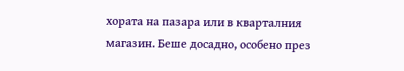хората на пазара или в кварталния магазин. Беше досадно, особено през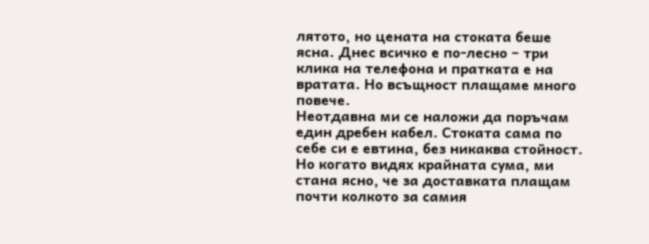лятото, но цената на стоката беше ясна. Днес всичко е по-лесно – три клика на телефона и пратката е на вратата. Но всъщност плащаме много повече.
Неотдавна ми се наложи да поръчам един дребен кабел. Стоката сама по себе си е евтина, без никаква стойност. Но когато видях крайната сума, ми стана ясно, че за доставката плащам почти колкото за самия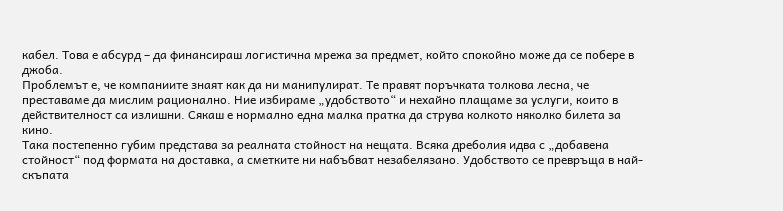кабел. Това е абсурд – да финансираш логистична мрежа за предмет, който спокойно може да се побере в джоба.
Проблемът е, че компаниите знаят как да ни манипулират. Те правят поръчката толкова лесна, че преставаме да мислим рационално. Ние избираме „удобството“ и нехайно плащаме за услуги, които в действителност са излишни. Сякаш е нормално една малка пратка да струва колкото няколко билета за кино.
Така постепенно губим представа за реалната стойност на нещата. Всяка дреболия идва с „добавена стойност“ под формата на доставка, а сметките ни набъбват незабелязано. Удобството се превръща в най-скъпата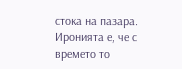стока на пазара. Иронията е, че с времето то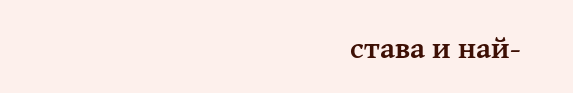става и най-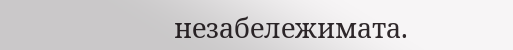незабележимата.